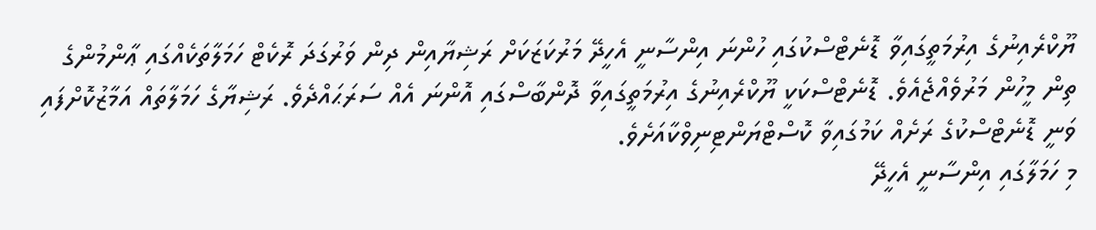ޔޫކްރެއިނުގެ އިރުމަތީގައިވާ ޑޮނެޓްސްކުގައި ހުންނަ އިންސާނީ އެހީދޭ މަރުކަޒަކަށް ރަޝިޔާއިން ދިން ވަރުގަދަ ރޮކެޓް ހަމަލާތަކެއްގައި ޢާންމުންގެ ތިން މީހުން މަރުވެއްޖެއެވެ. ޑޮނެޓްސްކަކީ ޔޫކްރެއިނުގެ އިރުމަތީގައިވާ ދޮންބާސްގައި އޮންނަ އެއް ސަރަޙައްދެވެ. ރަޝިޔާގެ ހަމަލާތައް އަމާޒުކޮށްފައި ވަނީ ޑޮނެޓްސްކުގެ ރަށެއް ކަމުގައިވާ ކޮސްޓްޔަންޓިނިވްކާއަށެވެ.
މި ހަމަލާގައި އިންސާނީ އެހީދޭ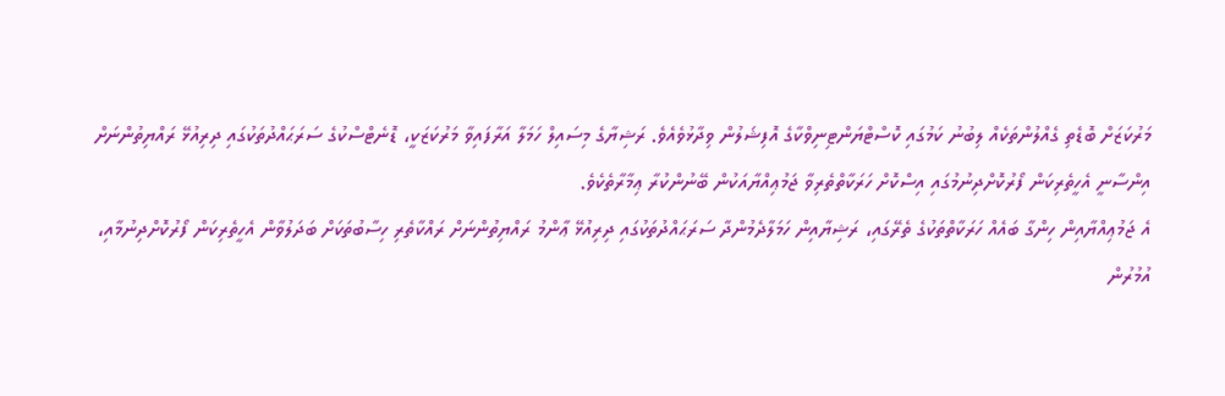މަރުކަޒަށް ބޮޑެތި ގެއްލުންތަކެއް ލިބުނު ކަމުގައި ކޮސްޓްޔަންޓިނިވްކާގެ އޮފިޝަލުން ވިދާޅުވެއެވެ. ރަޝިޔާގެ މިސައިލް ހަމަލާ އަރާފައިވާ މަރުކަޒަކީ، ޑޮނެޓްސްކުގެ ސަރަޙައްދުތަކުގައި ދިރިއުޅޭ ރައްޔިތުންނަށް އިންސާނީ އެހީތެރިކަން ފޯރުކޮށްދިނުމުގައި އިސްކޮށް ހަރަކާތްތެރިވާ ޖަމުޢިއްޔާއަކުން ބޭނުންކުރާ ޢިމާރާތެކެވެ.
އެ ޖަމުޢިއްޔާއިން ހިންގާ ބައެއް ހަރަކާތްތަކުގެ ތެރޭގައި، ރަޝިޔާއިން ހަމަލާދެމުންދާ ސަރަޙައްދުތަކުގައި ދިރިއުޅޭ ޢާންމު ރައްޔިތުންނަށް ރައްކާތެރި ހިސާބުތަކަށް ބަދަލުވާން އެހީތެރިކަން ފޯރުކޮށްދިނުމާއި، އުމުރުން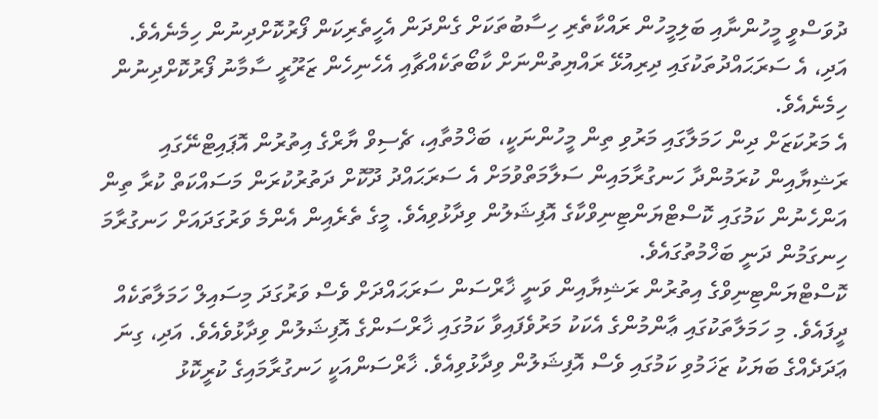ދުވަސްވީ މީހުންނާއި ބަލިމީހުން ރައްކާތެރި ހިސާބުތަކަށް ގެންދަން އެހީތެރިކަން ފޯރުކޮށްދިނުން ހިމެނެއެވެ. އަދި، އެ ސަރަޙައްދުތަކުގައި ދިރިއުޅޭ ރައްޔިތުންނަށް ކާބޯތަކެއްޗާއި އެހެނިހެން ޒަރޫރީ ސާމާނު ފޯރުކޮށްދިނުން ހިމެނެއެވެ.
އެ މަރުކަޒަށް ދިން ހަމަލާގައި މަރުވި ތިން މީހުންނަކީ، ބަޚްމުތާއި، ޗެސިވް ޔާރްގެ އިތުރުން އޮޕައިޓްނޭގައި ރަޝިޔާއިން ކުރަމުންދާ ހަނގުރާމައިން ސަލާމަތްވުމަށް އެ ސަރަޙައްދު ދޫކޮށް ދަތުރުކުރަން މަސައްކަތް ކުރާ ތިން އަންހެނުން ކަމުގައި ކޮސްޓްޔަންޓިނިވްކާގެ އޮފިޝަލުން ވިދާޅުވިއެވެ. މީގެ ތެރެއިން އެންމެ ވަރުގަދައަށް ހަނގުރާމަ ހިނގަމުން ދަނީ ބަޚްމުތުގައެވެ.
ކޮސްޓްޔަންޓިނިވްގެ އިތުރުން ރަޝިޔާއިން ވަނީ ޚާރްސަން ސަރަޙައްދަށް ވެސް ވަރުގަދަ މިސައިލް ހަމަލާތަކެއް ދީފައެވެ. މި ހަމަލާތަކުގައި ޢާންމުންގެ އެކަކު މަރުވެފައިވާ ކަމުގައި ޚާރްސަންގެ އޮފިޝަލުން ވިދާޅުވެއެވެ. އަދި، ގިނަ ޢަދަދެއްގެ ބަޔަކު ޒަޚަމުވި ކަމުގައި ވެސް އޮފިޝަލުން ވިދާޅުވިއެވެ. ޚާރްސަންއަކީ ހަނގުރާމައިގެ ކުރީކޮޅު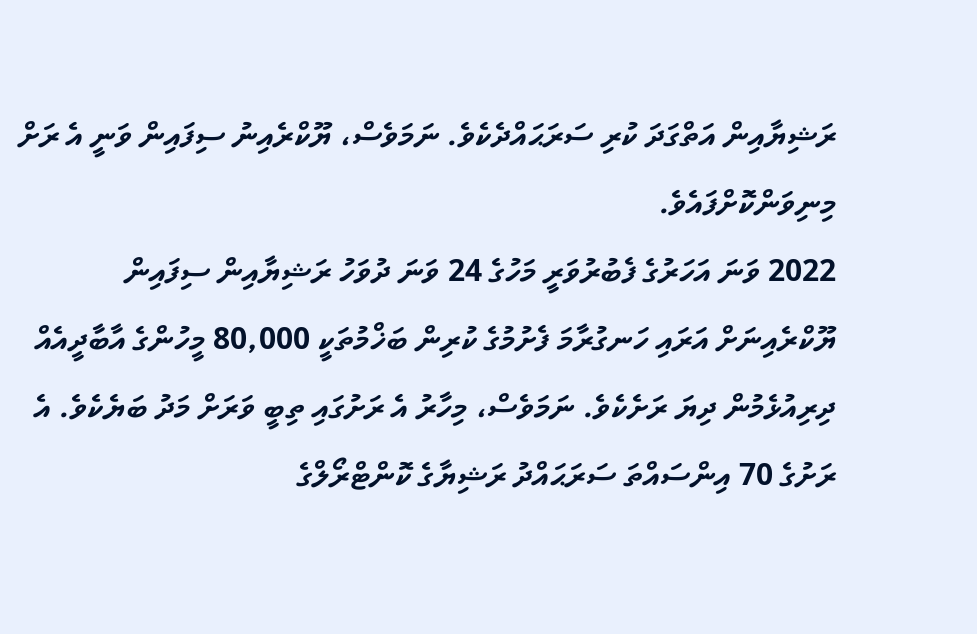ރަޝިޔާއިން އަތްގަދަ ކުރި ސަރަޙައްދެކެވެ. ނަމަވެސް، ޔޫކްރެއިނު ސިފައިން ވަނީ އެ ރަށް މިނިވަންކޮށްފައެވެ.
2022 ވަނަ އަހަރުގެ ފެބުރުވަރީ މަހުގެ 24 ވަނަ ދުވަހު ރަޝިޔާއިން ސިފައިން ޔޫކްރެއިނަށް އަރައި ހަނގުރާމަ ފެށުމުގެ ކުރިން ބަޚްމުތަކީ 80,000 މީހުންގެ އާބާދީއެއް ދިރިއުޅެމުން ދިޔަ ރަށެކެވެ. ނަމަވެސް، މިހާރު އެ ރަށުގައި ތިބީ ވަރަށް މަދު ބަޔެކެވެ. އެ ރަށުގެ 70 އިންސައްތަ ސަރަޙައްދު ރަޝިޔާގެ ކޮންޓްރޯލްގެ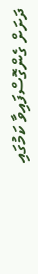ދަށަށް ގެންގޮސްފައިވާ ކަމުގައި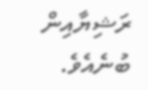ރަޝިޔާއިން ބުނެއެވެ.